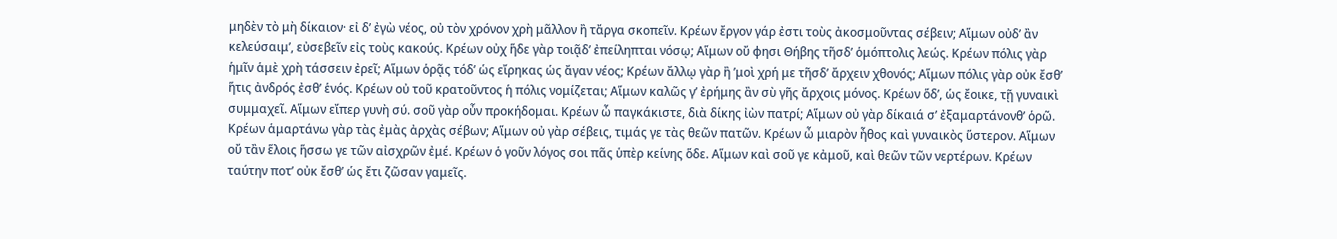μηδὲν τὸ μὴ δίκαιον· εἰ δʼ ἐγὼ νέος, οὐ τὸν χρόνον χρὴ μᾶλλον ἢ τἄργα σκοπεῖν. Κρέων ἔργον γάρ ἐστι τοὺς ἀκοσμοῦντας σέβειν; Αἵμων οὐδʼ ἂν κελεύσαιμʼ, εὐσεβεῖν εἰς τοὺς κακούς. Κρέων οὐχ ἥδε γὰρ τοιᾷδʼ ἐπείληπται νόσῳ; Αἵμων οὔ φησι Θήβης τῆσδʼ ὁμόπτολις λεώς. Κρέων πόλις γὰρ ἡμῖν ἁμὲ χρὴ τάσσειν ἐρεῖ; Αἵμων ὁρᾷς τόδʼ ὡς εἴρηκας ὡς ἄγαν νέος; Κρέων ἄλλῳ γὰρ ἢ ʼμοὶ χρή με τῆσδʼ ἄρχειν χθονός; Αἵμων πόλις γὰρ οὐκ ἔσθʼ ἥτις ἀνδρός ἐσθʼ ἑνός. Κρέων οὐ τοῦ κρατοῦντος ἡ πόλις νομίζεται; Αἵμων καλῶς γʼ ἐρήμης ἂν σὺ γῆς ἄρχοις μόνος. Κρέων ὅδʼ, ὡς ἔοικε, τῇ γυναικὶ συμμαχεῖ. Αἵμων εἴπερ γυνὴ σύ. σοῦ γὰρ οὖν προκήδομαι. Κρέων ὦ παγκάκιστε, διὰ δίκης ἰὼν πατρί; Αἵμων οὐ γὰρ δίκαιά σʼ ἐξαμαρτάνονθʼ ὁρῶ. Κρέων ἁμαρτάνω γὰρ τὰς ἐμὰς ἀρχὰς σέβων; Αἵμων οὐ γὰρ σέβεις, τιμάς γε τὰς θεῶν πατῶν. Κρέων ὦ μιαρὸν ἦθος καὶ γυναικὸς ὕστερον. Αἵμων οὔ τἂν ἕλοις ἥσσω γε τῶν αἰσχρῶν ἐμέ. Κρέων ὁ γοῦν λόγος σοι πᾶς ὑπὲρ κείνης ὅδε. Αἵμων καὶ σοῦ γε κἀμοῦ, καὶ θεῶν τῶν νερτέρων. Κρέων ταύτην ποτʼ οὐκ ἔσθʼ ὡς ἔτι ζῶσαν γαμεῖς.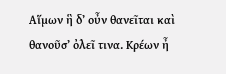Αἵμων ἣ δʼ οὖν θανεῖται καὶ θανοῦσʼ ὀλεῖ τινα. Κρέων ἦ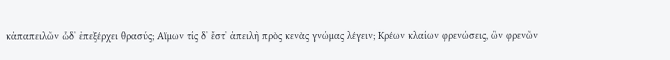κἀπαπειλῶν ὧδʼ ἐπεξέρχει θρασύς; Αἵμων τίς δʼ ἔστʼ ἀπειλὴ πρὸς κενὰς γνώμας λέγειν; Κρέων κλαίων φρενώσεις, ὢν φρενῶν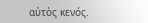αὐτὸς κενός.